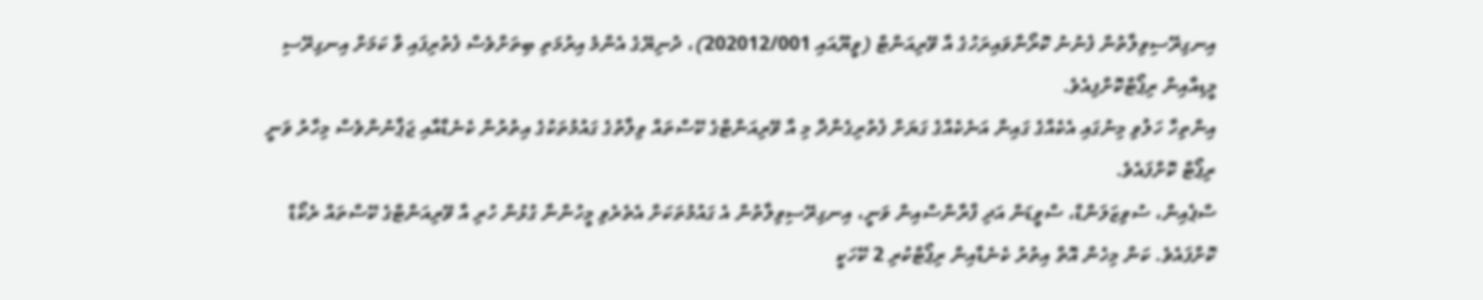އިނގިރޭސިވިލާތުން ފެނުނު ކޮރޯނާވައިރަހުގެ އާ ވޭރިއަންޓް (ވީޔޫއައި 202012/001)، ދުނިޔޭގެ އެންމެ އިރުމަތި ބިތަށްވެސް ފެތުރިފައި ވާ ކަމަށް އިނގިރޭސި މީޑިއާއިން ރިޕޯޓްކޮށްފިއެވެ.
އިންތިހާ ހަލުވި މިނުގައި އެކެއްގެ ގައިން އަނެކެއްގެ ގަޔަށް ފެތުރިގެންދާ މި އާ ވޭރިއަންޓްގެ ކޭސްތައް ވިލާތުގެ ގައުމުތަކުގެ އިތުރުން ކެނެޑާއާއި ޖަޕާނުންވެސް މިހާރު ވަނީ ރިޕޯޓް ކޮށްފައެވެ.
ސްޕެއިން، ސުވިޒަލަންޑް، ސްވީޑަން އަދި ފްރާންސްއިން ވަނީ، އިނގިރޭސިވިލާތުން އެ ގައުމުތަކަށް އެތެރެވި މީހުންނާ ގުޅުން ހުރި އާ ވޭރިއަންޓްގެ ކޭސްތައް ރެކޯޑް ކޮށްފައެވެ. ކަން މިހެން އޮތް އިތުރު ކެނެޑާއިން ރިޕޯޓްކުރި 2 ކޭހަކީ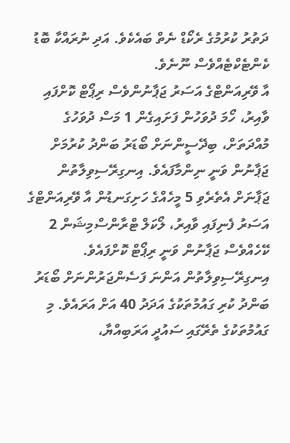ދަތުރު ކުރުމުގެ ރެކޯޑް ނެތް ބައެކެވެ. އަދި ނުރައްކާ ބޮޑު ކެންޓެކްޓެއްވެސް ނޫނެވެ.
އާ ވޭރިއަންޓްގެ އަސަރު ޖަޕާނުންވެސް ރިޕޯޓް ކޮށްފައި ވާއިރު، ހޯމަ ދުވަހުން ފަށައިގެން 1 މަސް ދުވަހުގެ މުއްދަތަށް، ބިދޭސީންނަށް ބޯޑަރު ބަންދު ކުރުމަށް ޖަޕާނުން ވަނީ ނިންމާފައެވެ. އިނގިރޭސިވިލާތުން ޖަޕާނަށް އެތެރެވި 5 މީހެއްގެ ހަށިގަނޑުން އާ ވޭރިއަންޓްގެ އަސަރު ފެނިފައި ވާއިރު، ލޯކަލް ޓްރާންސްމިޝަން 2 ކޭހެއްވެސް ޖަޕާނުން ވަނީ ރިޕޯޓް ކޮށްފައެވެ.
އިނގިރޭސިވިލާތުން އަންނަ ފަސެންޖަރުންނަށް ބޯޑަރު ބަންދު ކުރި ގައުމުތަކުގެ އަދަދު 40 އަށް އަރައެވެ. މި ގައުމުތަކުގެ ތެރޭގައި ސައުދީ އަރަބިއްޔާ،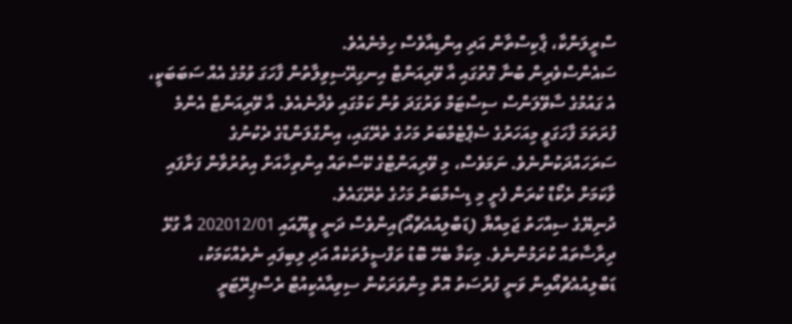ސްރީލަންކާ، ޕާކިސްތާން އަދި އިންޑިއާވެސް ހިމެނެއެވެ.
ސައެންސްވެރިން ބުނާ ގޮތުގައި އާ ވޭރިއަންޓް އިނގިރޭސިވިލާތުން ފާހަގަ ވުމުގެ އެއް ސަބަބަކީ، އެ ގައުމުގެ ސާވޭލަންސް ސިސްޓަމް ވަރުގަދަ ވުން ކަމުގައި ވެދާނެއެވެ. އާ ވޭރިއަންޓް އެންމެ ފުރަތަމަ ފާހަގަވީ މިއަހަރުގެ ސެޕްޓެމްބަރު މަހުގެ ތެރޭގައި، އިންގްލަންޑްގެ ދެކުނުގެ ސަރަހައްދަކުންނެވެ. ނަމަވެސް، މި ވޭރިއަންޓްގެ ކޭސްތައް އިންތިހާއަށް އިތުރުވާން ފަށާފައި ވާކަމަށް ރެކޯޑް ކުރަން ފެށީ މި ޑިސެމްބަރު މަހުގެ ތެރޭގައެވެ.
ދުނިޔޭގެ ސިއްހަތު ޖަމިއްޔާ (ޑަބްލިއުއެޗްއޯ)އިންވެސް ދަނީ ވީޔޫއައި 202012/01 އާ ގުޅޭ ދިރާސާތައް ކުރަމުންނެވެ. މިކަމާ ބެހޭ ބޮޑު ތަފްސީލުތަކެއް އަދި ލިބިފައި ނެތެއްކަމަކު، ޑަބްލިއުއެޗްއޯއިން ވަނީ ފުރުސަތު އޮތް މިންވަރަކުން ސިވިއާއެކިއުޓް ރެސްޕިރޭޓަރީ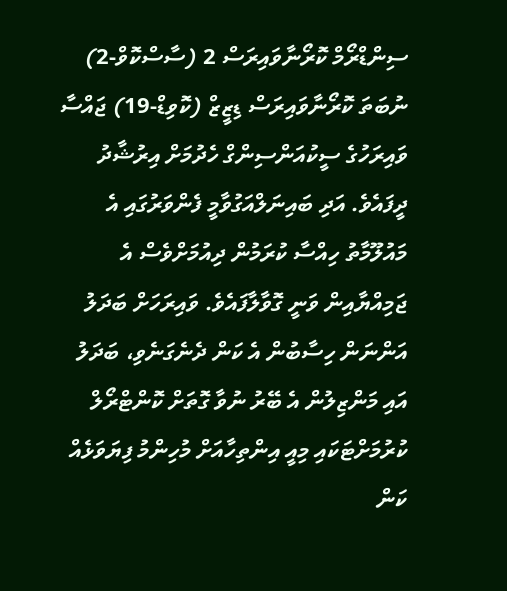ސިންޑްރޯމް ކޮރޯނާވައިރަސް 2 (ސާސްކޮވް-2) ނުބަތަ ކޮރޯނާވައިރަސް ޑިޒީޒް (ކޮވިޑް-19) ޖައްސާ ވައިރަހުގެ ސީކުއަންސިންގް ހެދުމަށް އިރުޝާދު ދީފައެވެ. އަދި ބައިނަލްއަގުވާމީ ފެންވަރުގައި އެ މައުލޫމާތު ހިއްސާ ކުރަމުން ދިއުމަށްވެސް އެ ޖަމިއްޔާއިން ވަނީ ގޮވާލާފައެވެ. ވައިރަހަށް ބަދަލު އަންނަން ހިސާބުން އެ ކަން ދެނެގަނެވި، ބަދަލު އައި މަންޒިލުން އެ ބޭރު ނުވާ ގޮތަށް ކޮންޓްރޯލް ކުރުމަށްޓަކައި މިއީ އިންތިހާއަށް މުހިންމު ފިޔަވަޅެއް ކަން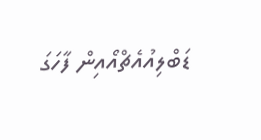ޑަބްލިއުއެޗްއޯއިން ފާހަގަ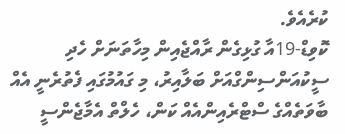ކުރެއެވެ.
ކޮވިޑް-19އާ ގުޅިގެން ރާއްޖެއިން މިހާތަނަށް ހެދި ސީކުއަންސިންގްއަށް ބަލާއިރު، މި ގައުމުގައި ފެތުރެނީ އެއް ބާވަތެއްގެ ސްޓްރެއިންއެއް ކަން، ހެލްތް އެމާޖެންސީ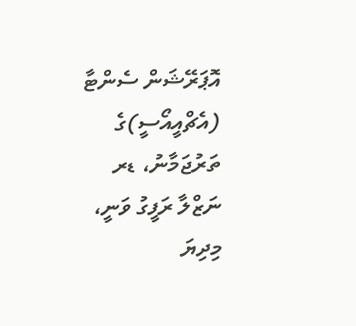އޮޕަރޭޝަން ސެންޓާ (އެޗްއީއޯސީ)ގެ ތަރުޖަމާނު، ޑރ ނަޒްލާ ރަފީގު ވަނީ، މިދިޔަ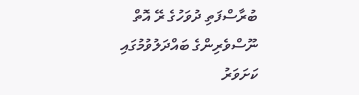ބުރާސްފަތި ދުވަހުގެ ރޭ އޮތް ނޫސްވެރިންގެ ބައްދަލުވުމުގައި ކަށަވަރު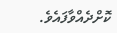ކޮށްދެއްވާފައެވެ.